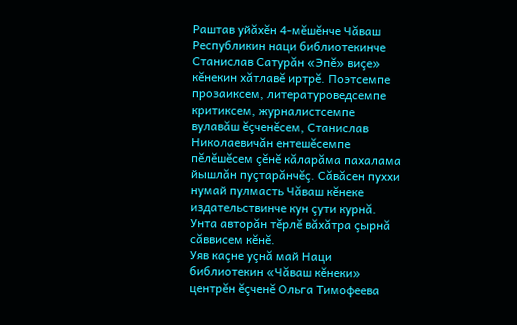Раштав уйăхĕн 4-мĕшĕнче Чăваш Республикин наци библиотекинче Станислав Сатурăн «Эпĕ» виçе» кĕнекин хăтлавĕ иртрĕ. Поэтсемпе прозаиксем, литературоведсемпе критиксем, журналистсемпе вулавăш ĕçченĕсем, Станислав Николаевичăн ентешĕсемпе пĕлĕшĕсем çĕнĕ кăларăма пахалама йышлăн пуçтарăнчĕç. Сăвăсен пуххи нумай пулмасть Чăваш кĕнеке издательствинче кун çути курнă. Унта авторăн тĕрлĕ вăхăтра çырнă сăввисем кĕнĕ.
Уяв каçне уçнă май Наци библиотекин «Чăваш кĕнеки» центрĕн ĕçченĕ Ольга Тимофеева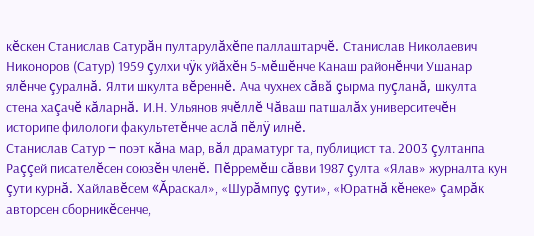кĕскен Станислав Сатурăн пултарулăхĕпе паллаштарчĕ. Станислав Николаевич Никоноров (Сатур) 1959 çулхи чÿк уйăхĕн 5-мĕшĕнче Канаш районĕнчи Ушанар ялĕнче çуралнă. Ялти шкулта вĕреннĕ. Ача чухнех сăвă çырма пуçланă, шкулта стена хаçачĕ кăларнă. И.Н. Ульянов ячĕллĕ Чăваш патшалăх университечĕн историпе филологи факультетĕнче аслă пĕлÿ илнĕ.
Станислав Сатур ‒ поэт кăна мар, вăл драматург та, публицист та. 2003 çултанпа Раççей писателĕсен союзĕн членĕ. Пĕрремĕш сăвви 1987 çулта «Ялав» журналта кун çути курнă. Хайлавĕсем «Ăраскал», «Шурăмпуç çути», «Юратнă кĕнеке» çамрăк авторсен сборникĕсенче,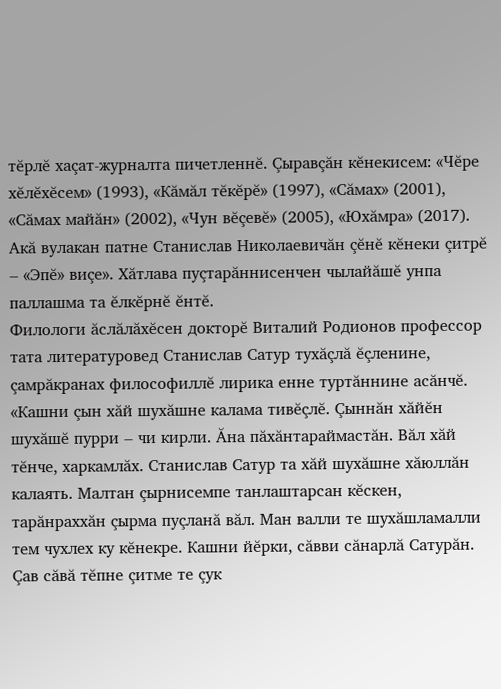тĕрлĕ хаçат-журналта пичетленнĕ. Çыравçăн кĕнекисем: «Чĕре хĕлĕхĕсем» (1993), «Кăмăл тĕкĕрĕ» (1997), «Сăмах» (2001), «Сăмах майăн» (2002), «Чун вĕçевĕ» (2005), «Юхăмра» (2017). Акă вулакан патне Станислав Николаевичăн çĕнĕ кĕнеки çитрĕ ‒ «Эпĕ» виçе». Хăтлава пуçтарăннисенчен чылайăшĕ унпа паллашма та ĕлкĕрнĕ ĕнтĕ.
Филологи ăслăлăхĕсен докторĕ Виталий Родионов профессор тата литературовед Станислав Сатур тухăçлă ĕçленине, çамрăкранах философиллĕ лирика енне туртăннине асăнчĕ. «Кашни çын хăй шухăшне калама тивĕçлĕ. Çыннăн хăйĕн шухăшĕ пурри ‒ чи кирли. Ăна пăхăнтараймастăн. Вăл хăй тĕнче, харкамлăх. Станислав Сатур та хăй шухăшне хăюллăн калаять. Малтан çырнисемпе танлаштарсан кĕскен, тарăнраххăн çырма пуçланă вăл. Ман валли те шухăшламалли тем чухлех ку кĕнекре. Кашни йĕрки, сăвви сăнарлă Сатурăн. Çав сăвă тĕпне çитме те çук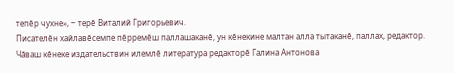тепĕр чухне», ‒ терĕ Виталий Григорьевич.
Писателĕн хайлавĕсемпе пĕрремĕш паллашаканĕ, ун кĕнекине малтан алла тытаканĕ, паллах, редактор. Чăваш кĕнеке издательствин илемлĕ литература редакторĕ Галина Антонова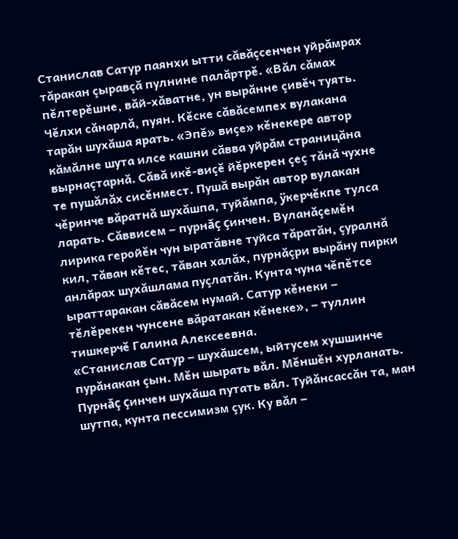Станислав Сатур паянхи ытти сăвăçсенчен уйрăмрах тăракан çыравçă пулнине палăртрĕ. «Вăл сăмах пĕлтерĕшне, вăй-хăватне, ун вырăнне çивĕч туять. Чĕлхи сăнарлă, пуян. Кĕске сăвăсемпех вулакана тарăн шухăша ярать. «Эпĕ» виçе» кĕнекере автор кăмăлне шута илсе кашни сăвва уйрăм страницăна вырнаçтарнă. Сăвă икĕ-виçĕ йĕркерен çеç тăнă чухне те пушăлăх сисĕнмест. Пушă вырăн автор вулакан чĕринче вăратнă шухăшпа, туйăмпа, ÿкерчĕкпе тулса ларать. Сăввисем ‒ пурнăç çинчен. Вуланăçемĕн лирика геройĕн чун ыратăвне туйса тăратăн, çуралнă кил, тăван кĕтес, тăван халăх, пурнăçри вырăну пирки анлăрах шухăшлама пуçлатăн. Кунта чуна чĕпĕтсе ыраттаракан сăвăсем нумай. Сатур кĕнеки ‒ тĕлĕрекен чунсене вăратакан кĕнеке», ‒ туллин тишкерчĕ Галина Алексеевна.
«Станислав Сатур ‒ шухăшсем, ыйтусем хушшинче пурăнакан çын. Мĕн шырать вăл. Мĕншĕн хурланать. Пурнăç çинчен шухăша путать вăл. Туйăнсассăн та, ман шутпа, кунта пессимизм çук. Ку вăл ‒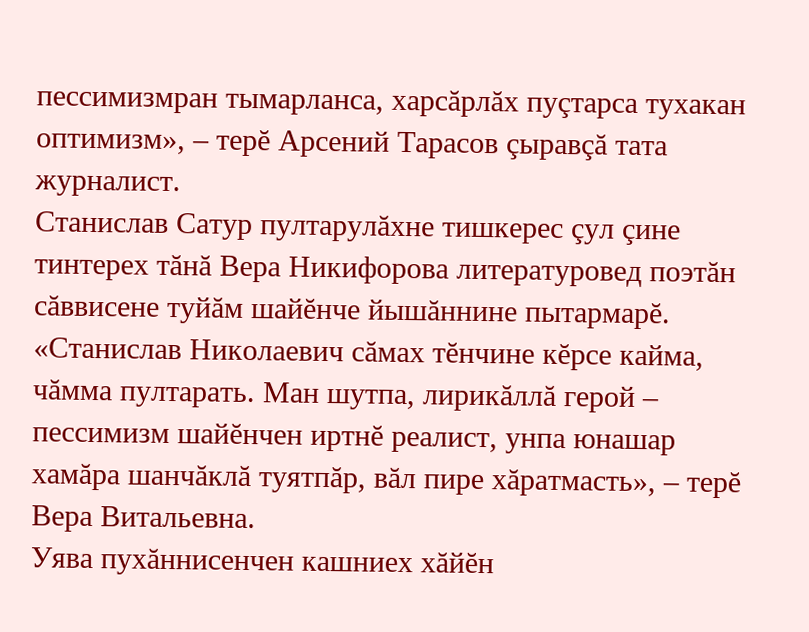пессимизмран тымарланса, харсăрлăх пуçтарса тухакан оптимизм», ‒ терĕ Арсений Тарасов çыравçă тата журналист.
Станислав Сатур пултарулăхне тишкерес çул çине тинтерех тăнă Вера Никифорова литературовед поэтăн сăввисене туйăм шайĕнче йышăннине пытармарĕ. «Станислав Николаевич сăмах тĕнчине кĕрсе кайма, чăмма пултарать. Ман шутпа, лирикăллă герой ‒ пессимизм шайĕнчен иртнĕ реалист, унпа юнашар хамăра шанчăклă туятпăр, вăл пире хăратмасть», ‒ терĕ Вера Витальевна.
Уява пухăннисенчен кашниех хăйĕн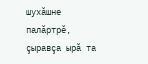шухăшне палăртрĕ, çыравçа ырă та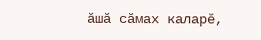ăшă сăмах каларĕ,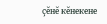çĕнĕ кĕнекене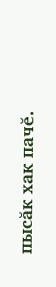пысăк хак пачĕ.